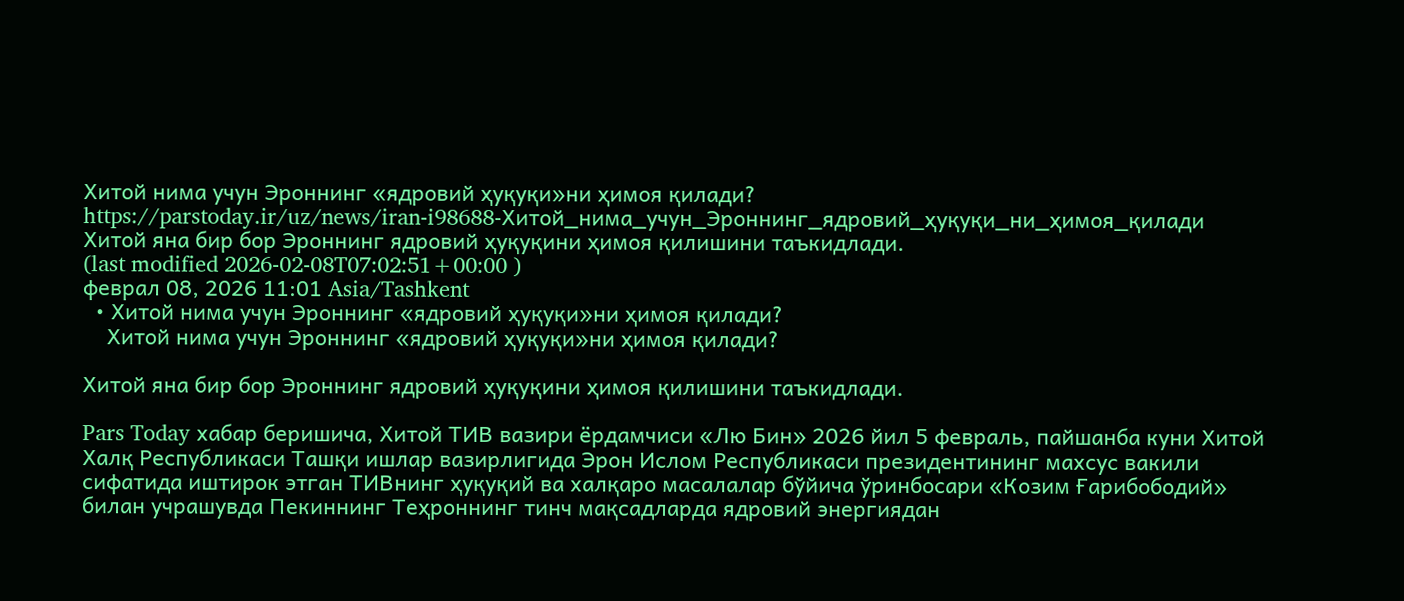Хитой нима учун Эроннинг «ядровий ҳуқуқи»ни ҳимоя қилади?
https://parstoday.ir/uz/news/iran-i98688-Хитой_нима_учун_Эроннинг_ядровий_ҳуқуқи_ни_ҳимоя_қилади
Хитой яна бир бор Эроннинг ядровий ҳуқуқини ҳимоя қилишини таъкидлади.
(last modified 2026-02-08T07:02:51+00:00 )
феврал 08, 2026 11:01 Asia/Tashkent
  • Хитой нима учун Эроннинг «ядровий ҳуқуқи»ни ҳимоя қилади?
    Хитой нима учун Эроннинг «ядровий ҳуқуқи»ни ҳимоя қилади?

Хитой яна бир бор Эроннинг ядровий ҳуқуқини ҳимоя қилишини таъкидлади.

Pars Today хабар беришича, Хитой ТИВ вазири ёрдамчиси «Лю Бин» 2026 йил 5 февраль, пайшанба куни Хитой Халқ Республикаси Ташқи ишлар вазирлигида Эрон Ислом Республикаси президентининг махсус вакили сифатида иштирок этган ТИВнинг ҳуқуқий ва халқаро масалалар бўйича ўринбосари «Козим Ғарибободий» билан учрашувда Пекиннинг Теҳроннинг тинч мақсадларда ядровий энергиядан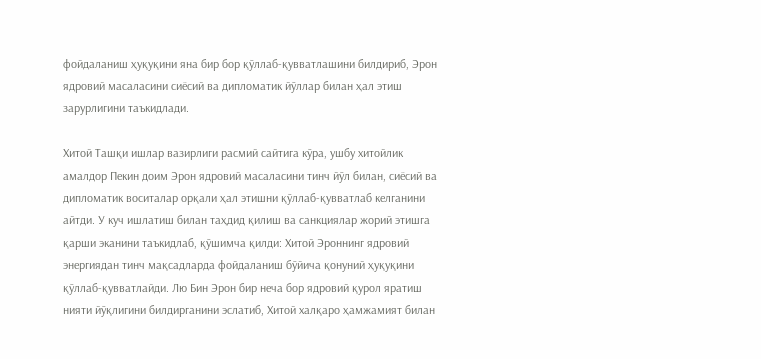фойдаланиш ҳуқуқини яна бир бор қўллаб-қувватлашини билдириб, Эрон ядровий масаласини сиёсий ва дипломатик йўллар билан ҳал этиш зарурлигини таъкидлади.

Хитой Ташқи ишлар вазирлиги расмий сайтига кўра, ушбу хитойлик амалдор Пекин доим Эрон ядровий масаласини тинч йўл билан, сиёсий ва дипломатик воситалар орқали ҳал этишни қўллаб-қувватлаб келганини айтди. У куч ишлатиш билан таҳдид қилиш ва санкциялар жорий этишга қарши эканини таъкидлаб, қўшимча қилди: Хитой Эроннинг ядровий энергиядан тинч мақсадларда фойдаланиш бўйича қонуний ҳуқуқини қўллаб-қувватлайди. Лю Бин Эрон бир неча бор ядровий қурол яратиш нияти йўқлигини билдирганини эслатиб, Хитой халқаро ҳамжамият билан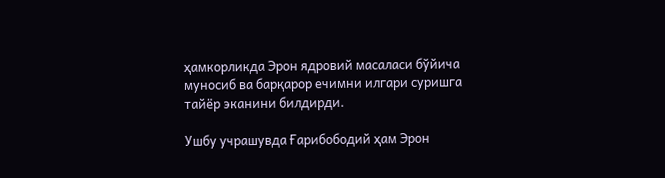ҳамкорликда Эрон ядровий масаласи бўйича муносиб ва барқарор ечимни илгари суришга тайёр эканини билдирди.

Ушбу учрашувда Ғарибободий ҳам Эрон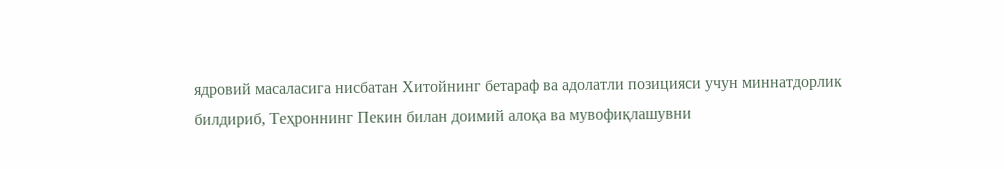ядровий масаласига нисбатан Хитойнинг бетараф ва адолатли позицияси учун миннатдорлик билдириб, Теҳроннинг Пекин билан доимий алоқа ва мувофиқлашувни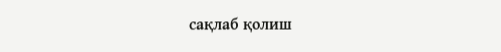сақлаб қолиш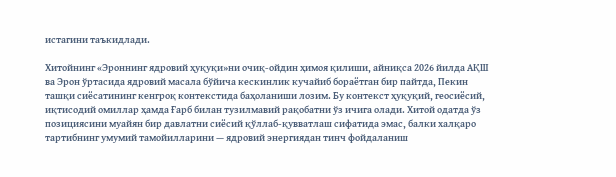истагини таъкидлади.

Хитойнинг «Эроннинг ядровий ҳуқуқи»ни очиқ-ойдин ҳимоя қилиши, айниқса 2026 йилда АҚШ ва Эрон ўртасида ядровий масала бўйича кескинлик кучайиб бораётган бир пайтда, Пекин ташқи сиёсатининг кенгроқ контекстида баҳоланиши лозим. Бу контекст ҳуқуқий, геосиёсий, иқтисодий омиллар ҳамда Ғарб билан тузилмавий рақобатни ўз ичига олади. Хитой одатда ўз позициясини муайян бир давлатни сиёсий қўллаб-қувватлаш сифатида эмас, балки халқаро тартибнинг умумий тамойилларини — ядровий энергиядан тинч фойдаланиш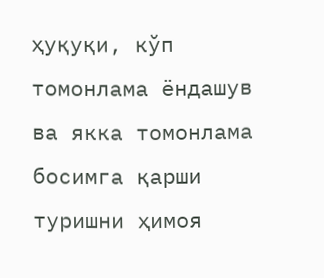ҳуқуқи, кўп томонлама ёндашув ва якка томонлама босимга қарши туришни ҳимоя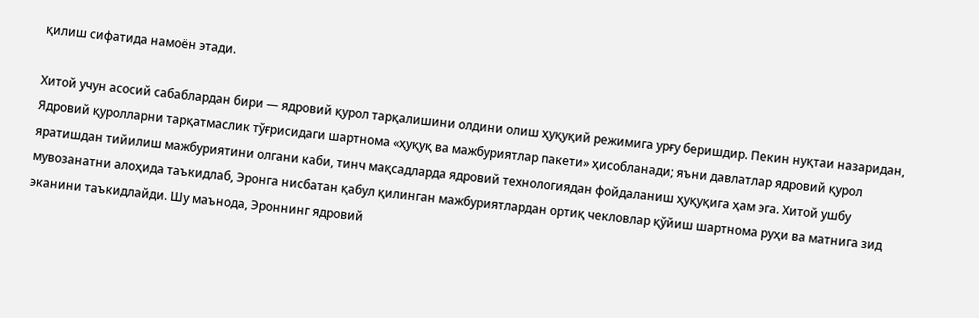қилиш сифатида намоён этади.

Хитой учун асосий сабаблардан бири — ядровий қурол тарқалишини олдини олиш ҳуқуқий режимига урғу беришдир. Пекин нуқтаи назаридан, Ядровий қуролларни тарқатмаслик тўғрисидаги шартнома «ҳуқуқ ва мажбуриятлар пакети» ҳисобланади; яъни давлатлар ядровий қурол яратишдан тийилиш мажбуриятини олгани каби, тинч мақсадларда ядровий технологиядан фойдаланиш ҳуқуқига ҳам эга. Хитой ушбу мувозанатни алоҳида таъкидлаб, Эронга нисбатан қабул қилинган мажбуриятлардан ортиқ чекловлар қўйиш шартнома руҳи ва матнига зид эканини таъкидлайди. Шу маънода, Эроннинг ядровий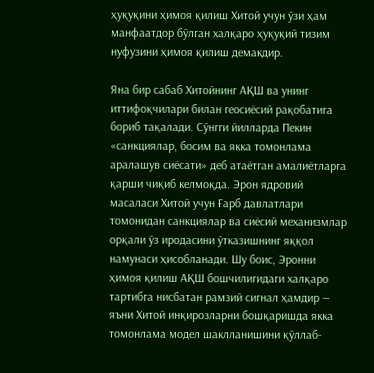ҳуқуқини ҳимоя қилиш Хитой учун ўзи ҳам манфаатдор бўлган халқаро ҳуқуқий тизим нуфузини ҳимоя қилиш демакдир.

Яна бир сабаб Хитойнинг АҚШ ва унинг иттифоқчилари билан геосиёсий рақобатига бориб тақалади. Сўнгги йилларда Пекин «санкциялар, босим ва якка томонлама аралашув сиёсати» деб атаётган амалиётларга қарши чиқиб келмоқда. Эрон ядровий масаласи Хитой учун Ғарб давлатлари томонидан санкциялар ва сиёсий механизмлар орқали ўз иродасини ўтказишнинг яққол намунаси ҳисобланади. Шу боис, Эронни ҳимоя қилиш АҚШ бошчилигидаги халқаро тартибга нисбатан рамзий сигнал ҳамдир — яъни Хитой инқирозларни бошқаришда якка томонлама модел шаклланишини қўллаб-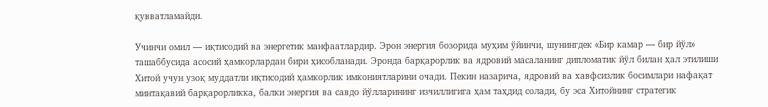қувватламайди.

Учинчи омил — иқтисодий ва энергетик манфаатлардир. Эрон энергия бозорида муҳим ўйинчи, шунингдек «Бир камар — бир йўл» ташаббусида асосий ҳамкорлардан бири ҳисобланади. Эронда барқарорлик ва ядровий масаланинг дипломатик йўл билан ҳал этилиши Хитой учун узоқ муддатли иқтисодий ҳамкорлик имкониятларини очади. Пекин назарича, ядровий ва хавфсизлик босимлари нафақат минтақавий барқарорликка, балки энергия ва савдо йўлларининг изчиллигига ҳам таҳдид солади, бу эса Хитойнинг стратегик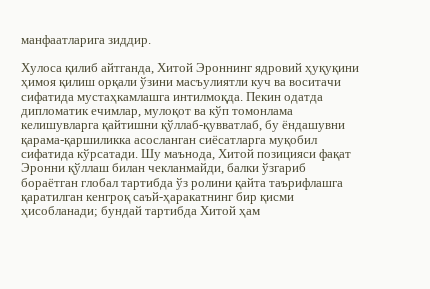манфаатларига зиддир.

Хулоса қилиб айтганда, Хитой Эроннинг ядровий ҳуқуқини ҳимоя қилиш орқали ўзини масъулиятли куч ва воситачи сифатида мустаҳкамлашга интилмоқда. Пекин одатда дипломатик ечимлар, мулоқот ва кўп томонлама келишувларга қайтишни қўллаб-қувватлаб, бу ёндашувни қарама-қаршиликка асосланган сиёсатларга муқобил сифатида кўрсатади. Шу маънода, Хитой позицияси фақат Эронни қўллаш билан чекланмайди, балки ўзгариб бораётган глобал тартибда ўз ролини қайта таърифлашга қаратилган кенгроқ саъй-ҳаракатнинг бир қисми ҳисобланади; бундай тартибда Хитой ҳам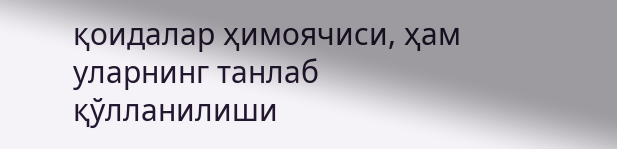қоидалар ҳимоячиси, ҳам уларнинг танлаб қўлланилиши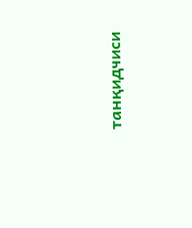танқидчиси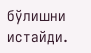бўлишни истайди.